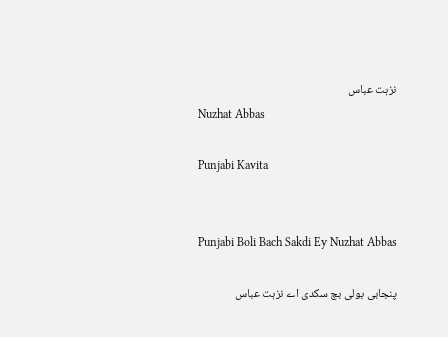نزہت عباس
Nuzhat Abbas

Punjabi Kavita


Punjabi Boli Bach Sakdi Ey Nuzhat Abbas

پنجابی بولی بچ سکدی اے نزہت عباس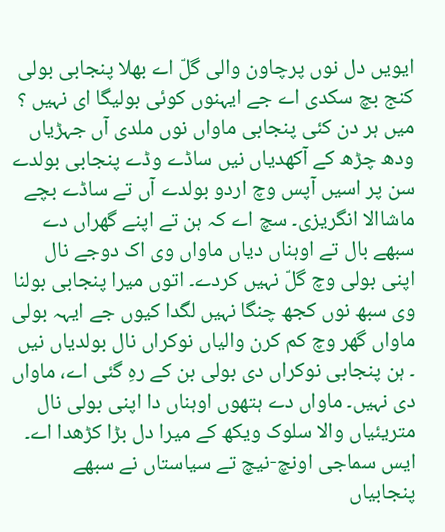ایویں دل نوں پرچاون والی گلّ اے بھلا پنجابی بولی کنج بچ سکدی اے جے ایہنوں کوئی بولیگا ای نہیں ؟ میں ہر دن کئی پنجابی ماواں نوں ملدی آں جہڑیاں ودھ چڑھ کے آکھدیاں نیں ساڈے وڈے پنجابی بولدے سن پر اسیں آپس وچ اردو بولدے آں تے ساڈے بچے ماشاالا انگریزی۔ سچ اے کہ ہن تے اپنے گھراں دے سبھے بال تے اوہناں دیاں ماواں وی اک دوجے نال اپنی بولی وچ گلّ نہیں کردے۔ اتوں میرا پنجابی بولنا وی سبھ نوں کجھ چنگا نہیں لگدا کیوں جے ایہہ بولی ماواں گھر وچ کم کرن والیاں نوکراں نال بولدیاں نیں ۔ ہن پنجابی نوکراں دی بولی بن کے رہِ گئی اے، ماواں دی نہیں۔ ماواں دے ہتھوں اوہناں دا اپنی بولی نال متریئیاں والا سلوک ویکھ کے میرا دل بڑا کڑھدا اے۔
ایس سماجی اونچ-نیچ تے سیاستاں نے سبھے پنجابیاں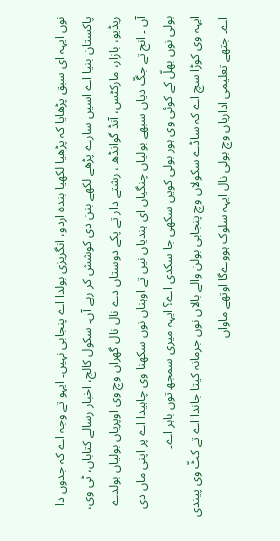نوں ایہہ ای سبق پڑھایا کہ پڑھیا لکھیا بندہ اردو، انگریزی بولدا اے پنجابی نہیں۔ ایہو تے وجہ اے کہ جدوں دا پاکستان بنیا اے اسیں سارے پڑھے لکھے بنن دی کوشش کر رہے آں۔ سکول کالج، اخبار رسالے کتاباں، ٹی وی، ریڈیو، بازار، مارکٹس، آنڈ گوانڈھ ، رشتے دار تے پکے دوستاں دے نال نال گھراں وچ وی اوپریاں بولیاں بولدے آں ۔ انج تے جگّ دیاں سبھے بولیاں چنگیاں ای ہندیاں نیں تے اوہناں نوں سکھنا وی چاہیدا اے پر اپنی ماں دی بولی نوں بھلّ کے کوئی وی ہور بولی کویں سکھی جا سکدی اے؟ ایہہ میری سمجھ توں باہر اے۔
ایہہ وی کوڑا سچ اے کہ ساڈے سکولاں وچ پنجابی بولن والے بالاں نوں جرمانہ کیتا جاندا اے تے کٹّ وی پیندی اے۔ جتھے تعلیمی اداریاں وچ بولی نال ایہہ سلوک ہووےگا اوتھے ماواں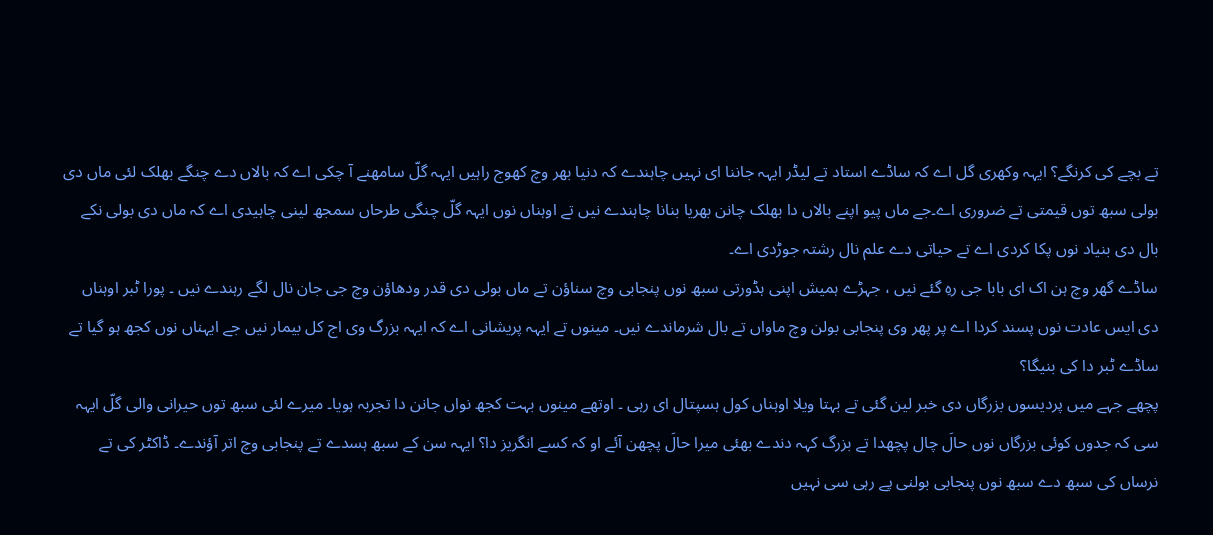تے بچے کی کرنگے؟ ایہہ وکھری گل اے کہ ساڈے استاد تے لیڈر ایہہ جاننا ای نہیں چاہندے کہ دنیا بھر وچ کھوج راہیں ایہہ گلّ سامھنے آ چکی اے کہ بالاں دے چنگے بھلک لئی ماں دی بولی سبھ توں قیمتی تے ضروری اے۔جے ماں پیو اپنے بالاں دا بھلک چانن بھریا بنانا چاہندے نیں تے اوہناں نوں ایہہ گلّ چنگی طرحاں سمجھ لینی چاہیدی اے کہ ماں دی بولی نکے بال دی بنیاد نوں پکا کردی اے تے حیاتی دے علم نال رشتہ جوڑدی اے۔
ساڈے گھر وچ ہن اک ای بابا جی رہِ گئے نیں ، جہڑے ہمیش اپنی ہڈورتی سبھ نوں پنجابی وچ سناؤن تے ماں بولی دی قدر ودھاؤن وچ جی جان نال لگے رہندے نیں ۔ پورا ٹبر اوہناں دی ایس عادت نوں پسند کردا اے پر پھر وی پنجابی بولن وچ ماواں تے بال شرماندے نیں۔ مینوں تے ایہہ پریشانی اے کہ ایہہ بزرگ وی اج کل بیمار نیں جے ایہناں نوں کجھ ہو گیا تے ساڈے ٹبر دا کی بنیگا؟
پچھے جہے میں پردیسوں بزرگاں دی خبر لین گئی تے بہتا ویلا اوہناں کول ہسپتال ای رہی ۔ اوتھے مینوں بہت کجھ نواں جانن دا تجربہ ہویا۔ میرے لئی سبھ توں حیرانی والی گلّ ایہہ سی کہ جدوں کوئی بزرگاں نوں حالَ چال پچھدا تے بزرگ کہہ دندے بھئی میرا حالَ پچھن آئے او کہ کسے انگریز دا؟ ایہہ سن کے سبھ ہسدے تے پنجابی وچ اتر آؤندے۔ ڈاکٹر کی تے نرساں کی سبھ دے سبھ نوں پنجابی بولنی پے رہی سی نہیں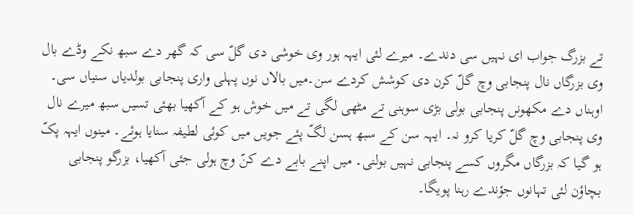تے بزرگ جواب ای نہیں سی دندے۔ میرے لئی ایہہ ہور وی خوشی دی گلّ سی کہ گھر دے سبھ نکے وڈے بال وی بزرگاں نال پنجابی وچ گلّ کرن دی کوشش کردے سن۔میں بالاں نوں پہلی واری پنجابی بولدیاں سنیاں سی۔ اوہناں دے مکھونں پنجابی بولی بڑی سوہنی تے مٹھی لگی تے میں خوش ہو کے آکھیا بھئی تسیں سبھ میرے نال وی پنجابی وچ گلّ کریا کرو نہ۔ ایہہ سن کے سبھ ہسن لگّ پئے جویں میں کوئی لطیفہ سنایا ہوئے۔ مینوں ایہہ پکّ ہو گیا کہ بزرگاں مگروں کسے پنجابی نہیں بولنی۔ میں اپنے بابے دے کنّ وچ ہولی جئی آکھیا، بزرگو پنجابی بچاؤن لئی تہانوں جؤندے رہنا پویگا۔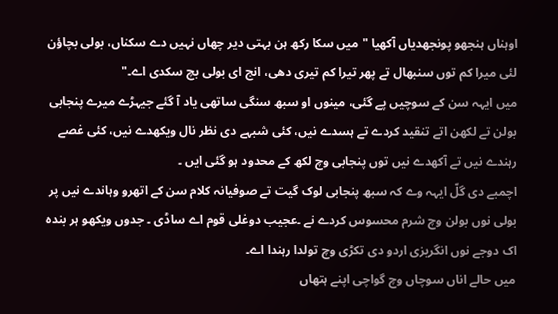اوہناں ہنجھو پونجھدیاں آکھیا "میں سکا رکھ ہن بہتی دیر چھاں نہیں دے سکناں، بولی بچاؤن لئی میرا کم توں سنبھال تے پھر تیرا کم تیری دھی، انج ای بولی بچ سکدی اے۔"
میں ایہہ سن کے سوچیں پے گئی، مینوں او سبھ سنگی ساتھی یاد آ گئے جیہڑے میرے پنجابی بولن تے لکھن اتے تنقید کردے تے ہسدے نیں، کئی شبہے دی نظر نال ویکھدے نیں، کئی غصے رہندے نیں تے آکھدے نیں توں پنجابی وچ لکھ کے محدود ہو گئی ایں ۔
اچمبے دی گلّ ایہہ وے کہ سبھ پنجابی لوک گیت تے صوفیانہ کلام سن کے اتھرو وہاندے نیں پر بولی نوں بولن وچ شرم محسوس کردے نے ۔عجیب دوغلی قوم اے ساڈی ۔ جدوں ویکھو ہر بندہ اک دوجے نوں انگریزی اردو دی تکڑی وچ تولدا رہندا اے۔
میں حالے اناں سوچاں وچ گواچی اپنے ہتھاں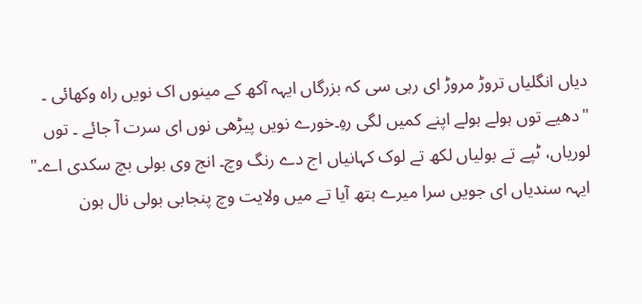دیاں انگلیاں تروڑ مروڑ ای رہی سی کہ بزرگاں ایہہ آکھ کے مینوں اک نویں راہ وکھائی ۔ "دھیے توں ہولے ہولے اپنے کمیں لگی رہِ۔خورے نویں پیڑھی نوں ای سرت آ جائے ۔ توں لوریاں، ٹپے تے بولیاں لکھ تے لوک کہانیاں اج دے رنگ وچ۔ انج وی بولی بچ سکدی اے۔"
ایہہ سندیاں ای جویں سرا میرے ہتھ آیا تے میں ولایت وچ پنجابی بولی نال ہون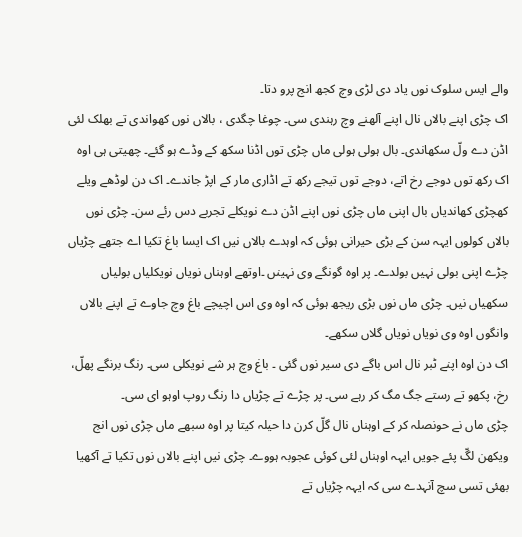والے ایس سلوک نوں یاد دی لڑی وچ کجھ انج پرو دتا۔
اک چڑی اپنے بالاں نال اپنے آلھنے وچ رہندی سی۔ چوغا چگدی ، بالاں نوں کھواندی تے بھلک لئی اڈن دے ولّ سکھاندی۔ بال ہولی ہولی ماں چڑی توں اڈنا سکھ کے وڈے ہو گئے۔ چھیتی ہی اوہ اک رکھ توں دوجے رخ اتے، دوجے توں تیجے رکھ تے اڈاری مار کے اپڑ جاندے۔ اک دن لوڈھے ویلے کھچڑی کھاندیاں بال اپنی ماں چڑی نوں اپنے اڈن دے نویکلے تجربے دس رئے سن۔ چڑی نوں بالاں کولوں ایہہ سن کے بڑی حیرانی ہوئی کہ اوہدے بالاں نیں اک ایسا باغ تکیا اے جتھے چڑیاں چڑے اپنی بولی نہیں بولدے۔ پر اوہ گونگے وی نہینں ۔اوتھے اوہناں نویاں نویکلیاں بولیاں سکھیاں نیں۔ چڑی ماں نوں بڑی ریجھ ہوئی کہ اوہ وی اس اچیچے باغ وچ جاوے تے اپنے بالاں وانگوں اوہ وی نویاں نویاں گلاں سکھے۔
اک دن اوہ اپنے ٹبر نال اس باگے دی سیر نوں گئی ۔ باغ وچ ہر شے نویکلی سی۔ رنگ برنگے پھلّ، رخ، پکھو تے رستے جگ مگ کر رہے سی۔ پر چڑے تے چڑیاں دا رنگ روپ اوہو ای سی۔
چڑی ماں نے حونصلہ کر کے اوہناں نال گلّ کرن دا حیلہ کیتا پر اوہ سبھے ماں چڑی نوں انج ویکھن لگّ پئے جویں ایہہ اوہناں لئی کوئی عجوبہ ہووے۔ چڑی نیں اپنے بالاں نوں تکیا تے آکھیا بھئی تسی سچ آنہدے سی کہ ایہہ چڑیاں تے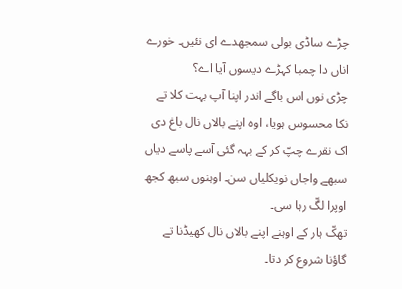چڑے ساڈی بولی سمجھدے ای نئیں۔ خورے اناں دا چمبا کہڑے دیسوں آیا اے؟
چڑی نوں اس باگے اندر اپنا آپ بہت کلا تے نکا محسوس ہویا، اوہ اپنے بالاں نال باغ دی اک نقرے چپّ کر کے بہہ گئی آسے پاسے دیاں سبھے واجاں نویکلیاں سن۔ اوہنوں سبھ کجھ اوپرا لگّ رہا سی۔
تھکّ ہار کے اوہنے اپنے بالاں نال کھیڈنا تے گاؤنا شروع کر دتا۔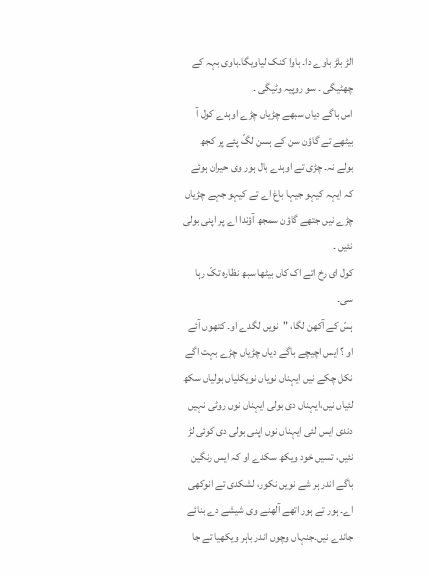الڑ بلڑ باوے دا۔ باوا کنک لیاویگا۔باوی بہہ کے چھٹیگی ۔ سو روپیہ وٹیگی ۔
اس باگے دیاں سبھے چڑیاں چڑے اوہدے کول آ بیٹھے تے گاؤن سن کے ہسن لگّ پئے پر کجھ بولے نہ۔ چڑی تے اوہدے بال ہور وی حیران ہوئے کہ ایہہ کیہو جیہا باغ اے تے کیہو جہے چڑیاں چڑے نیں جتھے گاؤن سمجھ آؤندا اے پر اپنی بولی نئیں ۔
کول ای رخ اتے اک کاں بیٹھا سبھ نظارہ تکّ رہا سی۔
ہسّ کے آکھن لگا، "نویں لگدے او۔ کتھوں آئے او ؟ ایس اچیچے باگے دیاں چڑیاں چڑے بہت اگے نکل چکے نیں ایہناں نویاں نویکلیاں بولیاں سکھ لئیاں نیں،ایہناں دی بولی ایہناں نوں روٹی نہیں دندی ایس لئی ایہناں نوں اپنی بولی دی کوئی لڑ نئیں، تسیں خود ویکھ سکدے او کہ ایس رنگین باگے اندر ہر شے نویں نکور، لشکدی تے انوکھی اے۔ ہور تے ہور اتھے آلھنے وی شیشے دے بنائے جاندے نیں۔جنہاں وچوں اندر باہر ویکھیا تے جا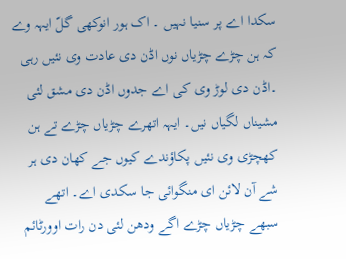سکدا اے پر سنیا نہیں ۔ اک ہور انوکھی گلّ ایہہ وے کہ ہن چڑے چڑیاں نوں اڈن دی عادت وی نئیں رہی ۔اڈن دی لوڑ وی کی اے جدوں اڈن دی مشق لئی مشیناں لگیاں نیں۔ ایہہ اتھرے چڑیاں چڑے تے ہن کھچڑی وی نئیں پکاؤندے کیوں جے کھان دی ہر شے آن لائن ای منگوائی جا سکدی اے۔ اتھے سبھے چڑیاں چڑے اگے ودھن لئی دن رات اوورٹائم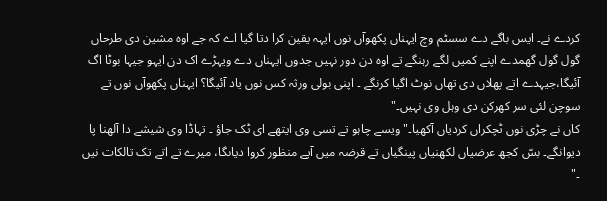کردے نے۔ ایس باگے دے سسٹم وچ ایہناں پکھوآں نوں ایہہ یقین کرا دتا گیا اے کہ جے اوہ مشین دی طرحاں گول گول گھمدے اپنے کمیں لگے رہنگے تے اوہ دن دور نہیں جدوں ایہناں دے ویہڑے اک دن ایہو جیہا بوٹا اگ آئیگا،جیہدے اتے پھلاں دی تھاں نوٹ اگیا کرنگے ۔ اپنی بولی ورثہ کس نوں یاد آئیگا؟ ایہناں پکھوآں نوں تے سوچن لئی سر کھرکن دی وہل وی نہیں۔"
کاں نے چڑی نوں ٹچکراں کردیاں آکھیا۔"ویسے چاہو تے تسی وی ایتھے ای ٹک جاؤ ۔ تہاڈا وی شیشے دا آلھنا پا دیوانگے۔ بسّ کجھ عرضیاں لکھنیاں پینگیاں تے قرضہ میں آپے منظور کروا دیاںگا، میرے تے اتے تک تالکات نیں ۔"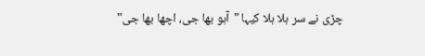چڑی نے سر ہلا ہلا کیہا "آہو بھا جی، اچھا بھا جی"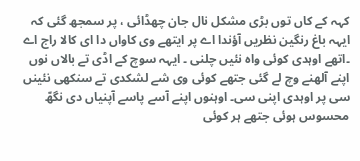کہہ کے کاں توں بڑی مشکل نال جان چھڈائی ، پر سمجھ گئی کہ ایہہ باغ رنگین نظریں آؤندا اے پر ایتھے وی کاواں دا ای کالا راج اے ۔اتھے اوہدی کوئی واہ نئیں چلنی ۔ ایہہ سوچ کے اڈی تے بالاں نوں اپنے آلھنے وچ لے گئی جتھے کوئی وی شے لشکدی تے سنکھی نئینں سی پر اوہدی اپنی سی۔ اوہنوں اپنے آسے پاسے آپنیاں دی نگھّ محسوس ہوئی جتھے ہر کوئی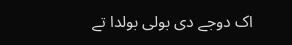اک دوجے دی بولی بولدا تے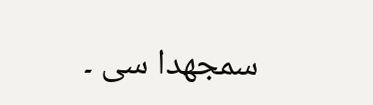سمجھدا سی ۔